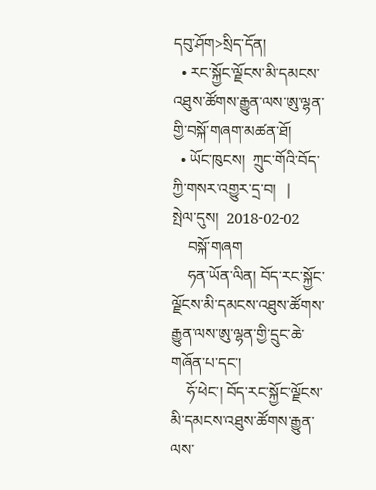དབུ་ཤོག>སྲིད་དོན།
  • རང་སྐྱོང་ལྗོངས་མི་དམངས་འཐུས་ཚོགས་རྒྱུན་ལས་ཨུ་ལྷན་གྱི་བསྐོ་གཞག་མཚན་ཐོ།
  • ཡོང་ཁུངས།  ཀྲུང་གོའི་བོད་ཀྱི་གསར་འགྱུར་དྲ་བ།   |     སྤེལ་དུས།  2018-02-02
    བསྐོ་གཞག
    ཧན་ཡོན་ལིན། བོད་རང་སྐྱོང་ལྗོངས་མི་དམངས་འཐུས་ཚོགས་རྒྱུན་ལས་ཨུ་ལྷན་གྱི་དྲུང་ཆེ་གཞོན་པ་དང་།
    ཧོ་ཕེང་། བོད་རང་སྐྱོང་ལྗོངས་མི་དམངས་འཐུས་ཚོགས་རྒྱུན་ལས་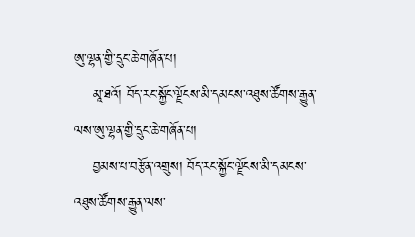ཨུ་ལྷན་གྱི་དྲུང་ཆེ་གཞོན་པ།
    མཱ་ཐའོ། བོད་རང་སྐྱོང་ལྗོངས་མི་དམངས་འཐུས་ཚོགས་རྒྱུན་ལས་ཨུ་ལྷན་གྱི་དྲུང་ཆེ་གཞོན་པ།
    བྱམས་པ་བརྩོན་འགྲུས། བོད་རང་སྐྱོང་ལྗོངས་མི་དམངས་འཐུས་ཚོགས་རྒྱུན་ལས་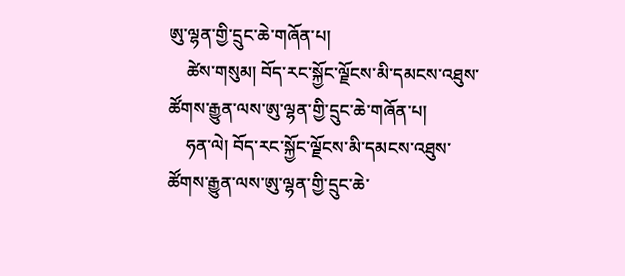ཨུ་ལྷན་གྱི་དྲུང་ཆེ་གཞོན་པ།
    ཚེས་གསུམ། བོད་རང་སྐྱོང་ལྗོངས་མི་དམངས་འཐུས་ཚོགས་རྒྱུན་ལས་ཨུ་ལྷན་གྱི་དྲུང་ཆེ་གཞོན་པ།
    ཧན་ལེ། བོད་རང་སྐྱོང་ལྗོངས་མི་དམངས་འཐུས་ཚོགས་རྒྱུན་ལས་ཨུ་ལྷན་གྱི་དྲུང་ཆེ་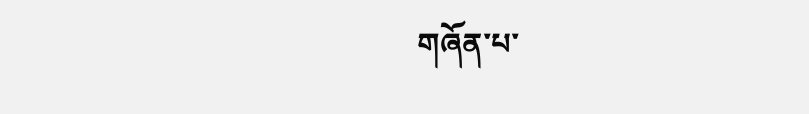གཞོན་པ་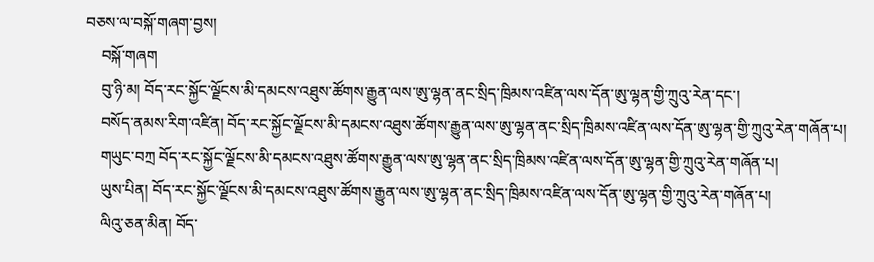བཅས་ལ་བསྐོ་གཞག་བྱས།
    བསྐོ་གཞག
    བུ་ཉི་མ། བོད་རང་སྐྱོང་ལྗོངས་མི་དམངས་འཐུས་ཚོགས་རྒྱུན་ལས་ཨུ་ལྷན་ནང་སྲིད་ཁྲིམས་འཛིན་ལས་དོན་ཨུ་ལྷན་གྱི་ཀྲུའུ་རེན་དང་།
    བསོད་ནམས་རིག་འཛིན། བོད་རང་སྐྱོང་ལྗོངས་མི་དམངས་འཐུས་ཚོགས་རྒྱུན་ལས་ཨུ་ལྷན་ནང་སྲིད་ཁྲིམས་འཛིན་ལས་དོན་ཨུ་ལྷན་གྱི་ཀྲུའུ་རེན་གཞོན་པ།
    གཡུང་བཀྲ བོད་རང་སྐྱོང་ལྗོངས་མི་དམངས་འཐུས་ཚོགས་རྒྱུན་ལས་ཨུ་ལྷན་ནང་སྲིད་ཁྲིམས་འཛིན་ལས་དོན་ཨུ་ལྷན་གྱི་ཀྲུའུ་རེན་གཞོན་པ།
    ཡུས་པིན། བོད་རང་སྐྱོང་ལྗོངས་མི་དམངས་འཐུས་ཚོགས་རྒྱུན་ལས་ཨུ་ལྷན་ནང་སྲིད་ཁྲིམས་འཛིན་ལས་དོན་ཨུ་ལྷན་གྱི་ཀྲུའུ་རེན་གཞོན་པ།
    ལིའུ་ཅན་མིན། བོད་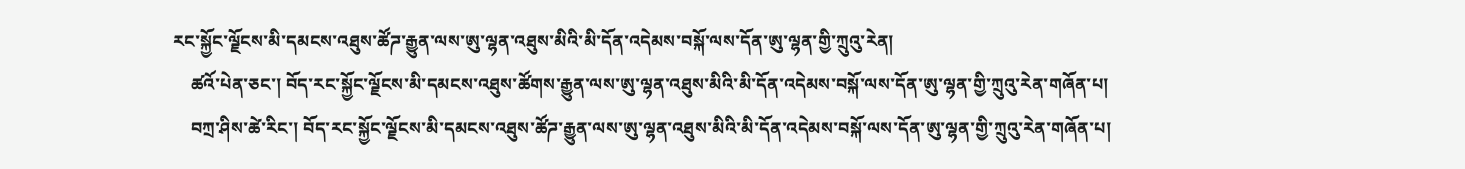རང་སྐྱོང་ལྗོངས་མི་དམངས་འཐུས་ཚོཌ་རྒྱུན་ལས་ཨུ་ལྷན་འཐུས་མིའི་མི་དོན་འདེམས་བསྐོ་ལས་དོན་ཨུ་ལྷན་གྱི་ཀྲུའུ་རེན།
    ཚའོ་པེན་ཅང་། བོད་རང་སྐྱོང་ལྗོངས་མི་དམངས་འཐུས་ཚོགས་རྒྱུན་ལས་ཨུ་ལྷན་འཐུས་མིའི་མི་དོན་འདེམས་བསྐོ་ལས་དོན་ཨུ་ལྷན་གྱི་ཀྲུའུ་རེན་གཞོན་པ།
    བཀྲ་ཤིས་ཚེ་རིང་། བོད་རང་སྐྱོང་ལྗོངས་མི་དམངས་འཐུས་ཚོཌ་རྒྱུན་ལས་ཨུ་ལྷན་འཐུས་མིའི་མི་དོན་འདེམས་བསྐོ་ལས་དོན་ཨུ་ལྷན་གྱི་ཀྲུའུ་རེན་གཞོན་པ།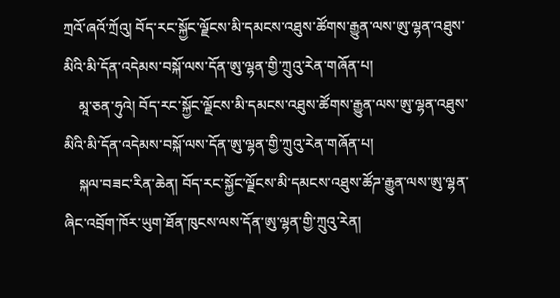ཀྲའོ་ཞའོ་ཀྲོའུ། བོད་རང་སྐྱོང་ལྗོངས་མི་དམངས་འཐུས་ཚོགས་རྒྱུན་ལས་ཨུ་ལྷན་འཐུས་མིའི་མི་དོན་འདེམས་བསྐོ་ལས་དོན་ཨུ་ལྷན་གྱི་ཀྲུའུ་རེན་གཞོན་པ།
    མཱ་ཅན་ཧུའེ། བོད་རང་སྐྱོང་ལྗོངས་མི་དམངས་འཐུས་ཚོགས་རྒྱུན་ལས་ཨུ་ལྷན་འཐུས་མིའི་མི་དོན་འདེམས་བསྐོ་ལས་དོན་ཨུ་ལྷན་གྱི་ཀྲུའུ་རེན་གཞོན་པ།
    སྐལ་བཟང་རིན་ཆེན། བོད་རང་སྐྱོང་ལྗོངས་མི་དམངས་འཐུས་ཚོཌ་རྒྱུན་ལས་ཨུ་ལྷན་ཞིང་འབྲོག་ཁོར་ཡུག་ཐོན་ཁུངས་ལས་དོན་ཨུ་ལྷན་གྱི་ཀྲུའུ་རེན།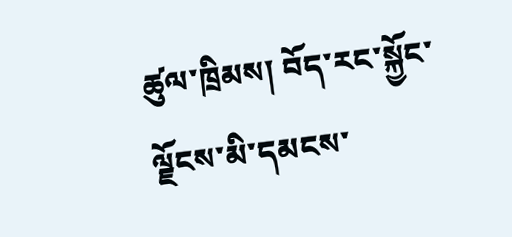ཚུལ་ཁྲིམས། བོད་རང་སྐྱོང་ལྗོངས་མི་དམངས་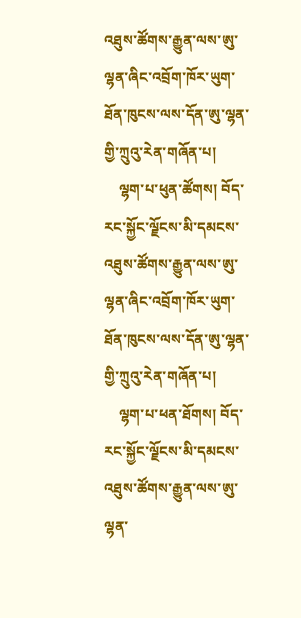འཐུས་ཚོགས་རྒྱུན་ལས་ཨུ་ལྷན་ཞིང་འབྲོག་ཁོར་ཡུག་ཐོན་ཁུངས་ལས་དོན་ཨུ་ལྷན་གྱི་ཀྲུའུ་རེན་གཞོན་པ།
    ལྷག་པ་ཕུན་ཚོགས། བོད་རང་སྐྱོང་ལྗོངས་མི་དམངས་འཐུས་ཚོགས་རྒྱུན་ལས་ཨུ་ལྷན་ཞིང་འབྲོག་ཁོར་ཡུག་ཐོན་ཁུངས་ལས་དོན་ཨུ་ལྷན་གྱི་ཀྲུའུ་རེན་གཞོན་པ།
    ལྷག་པ་ཕན་ཐོགས། བོད་རང་སྐྱོང་ལྗོངས་མི་དམངས་འཐུས་ཚོགས་རྒྱུན་ལས་ཨུ་ལྷན་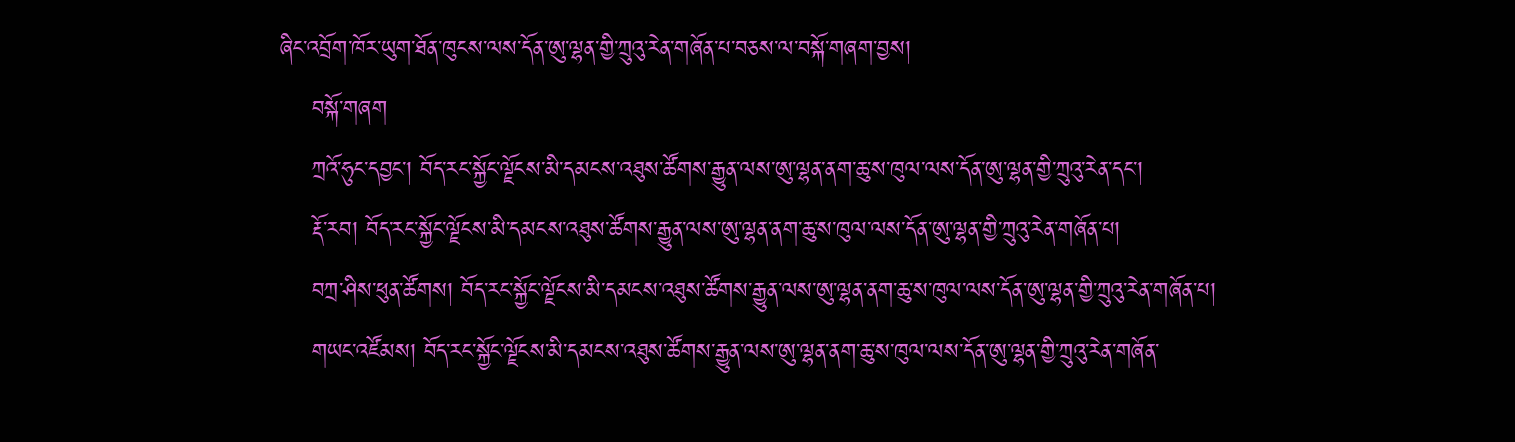ཞིང་འབྲོག་ཁོར་ཡུག་ཐོན་ཁུངས་ལས་དོན་ཨུ་ལྷན་གྱི་ཀྲུའུ་རེན་གཞོན་པ་བཅས་ལ་བསྐོ་གཞག་བྱས།
    བསྐོ་གཞག
    ཀྲའོ་ཧུང་དབྱང་། བོད་རང་སྐྱོང་ལྗོངས་མི་དམངས་འཐུས་ཚོགས་རྒྱུན་ལས་ཨུ་ལྷན་ནག་ཆུ་ས་ཁུལ་ལས་དོན་ཨུ་ལྷན་གྱི་ཀྲུའུ་རེན་དང་།
    རྡོ་རབ། བོད་རང་སྐྱོང་ལྗོངས་མི་དམངས་འཐུས་ཚོགས་རྒྱུན་ལས་ཨུ་ལྷན་ནག་ཆུ་ས་ཁུལ་ལས་དོན་ཨུ་ལྷན་གྱི་ཀྲུའུ་རེན་གཞོན་པ།
    བཀྲ་ཤིས་ཕུན་ཚོགས། བོད་རང་སྐྱོང་ལྗོངས་མི་དམངས་འཐུས་ཚོགས་རྒྱུན་ལས་ཨུ་ལྷན་ནག་ཆུ་ས་ཁུལ་ལས་དོན་ཨུ་ལྷན་གྱི་ཀྲུའུ་རེན་གཞོན་པ།
    གཡང་འཛོམས། བོད་རང་སྐྱོང་ལྗོངས་མི་དམངས་འཐུས་ཚོགས་རྒྱུན་ལས་ཨུ་ལྷན་ནག་ཆུ་ས་ཁུལ་ལས་དོན་ཨུ་ལྷན་གྱི་ཀྲུའུ་རེན་གཞོན་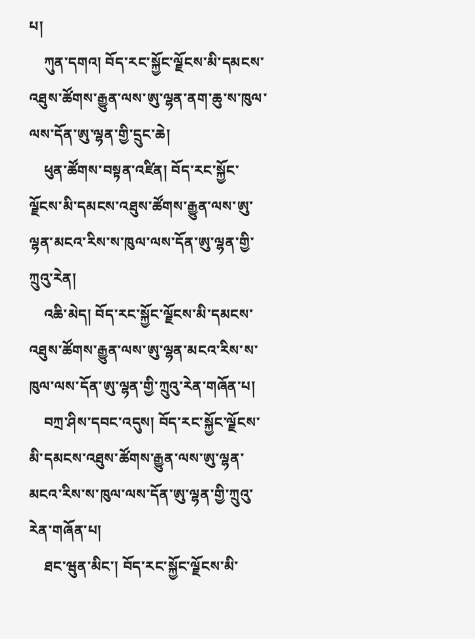པ།
    ཀུན་དགའ། བོད་རང་སྐྱོང་ལྗོངས་མི་དམངས་འཐུས་ཚོགས་རྒྱུན་ལས་ཨུ་ལྷན་ནག་ཆུ་ས་ཁུལ་ལས་དོན་ཨུ་ལྷན་གྱི་དྲུང་ཆེ།
    ཕུན་ཚོགས་བསྟན་འཛིན། བོད་རང་སྐྱོང་ལྗོངས་མི་དམངས་འཐུས་ཚོགས་རྒྱུན་ལས་ཨུ་ལྷན་མངའ་རིས་ས་ཁུལ་ལས་དོན་ཨུ་ལྷན་གྱི་ཀྲུའུ་རེན།
    འཆི་མེད། བོད་རང་སྐྱོང་ལྗོངས་མི་དམངས་འཐུས་ཚོགས་རྒྱུན་ལས་ཨུ་ལྷན་མངའ་རིས་ས་ཁུལ་ལས་དོན་ཨུ་ལྷན་གྱི་ཀྲུའུ་རེན་གཞོན་པ།
    བཀྲ་ཤིས་དབང་འདུས། བོད་རང་སྐྱོང་ལྗོངས་མི་དམངས་འཐུས་ཚོགས་རྒྱུན་ལས་ཨུ་ལྷན་མངའ་རིས་ས་ཁུལ་ལས་དོན་ཨུ་ལྷན་གྱི་ཀྲུའུ་རེན་གཞོན་པ།
    ཐང་ཝུན་མིང་། བོད་རང་སྐྱོང་ལྗོངས་མི་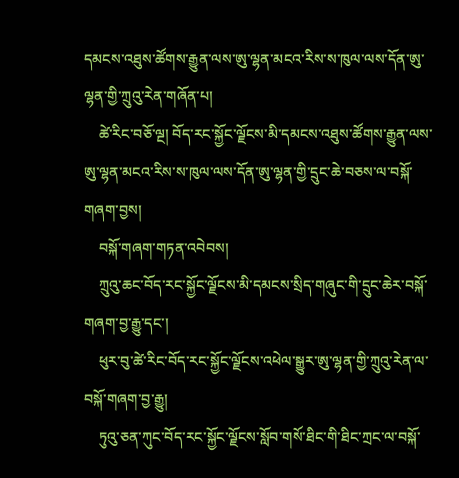དམངས་འཐུས་ཚོགས་རྒྱུན་ལས་ཨུ་ལྷན་མངའ་རིས་ས་ཁུལ་ལས་དོན་ཨུ་ལྷན་གྱི་ཀྲུའུ་རེན་གཞོན་པ།
    ཚེ་རིང་བཅོ་ལྔ། བོད་རང་སྐྱོང་ལྗོངས་མི་དམངས་འཐུས་ཚོགས་རྒྱུན་ལས་ཨུ་ལྷན་མངའ་རིས་ས་ཁུལ་ལས་དོན་ཨུ་ལྷན་གྱི་དྲུང་ཆེ་བཅས་ལ་བསྐོ་གཞག་བྱས།
    བསྐོ་གཞག་གཏན་འབེབས།
    ཀྲུའུ་ཆང་བོད་རང་སྐྱོང་ལྗོངས་མི་དམངས་སྲིད་གཞུང་གི་དྲུང་ཆེར་བསྐོ་གཞག་བྱ་རྒྱུ་དང་།
    ཕུར་བུ་ཚེ་རིང་བོད་རང་སྐྱོང་ལྗོངས་འཕེལ་སྒྱུར་ཨུ་ལྷན་གྱི་ཀྲུའུ་རེན་ལ་བསྐོ་གཞག་བྱ་རྒྱུ།
    ཏུའུ་ཅན་ཀུང་བོད་རང་སྐྱོང་ལྗོངས་སློབ་གསོ་ཐིང་གི་ཐིང་ཀྲང་ལ་བསྐོ་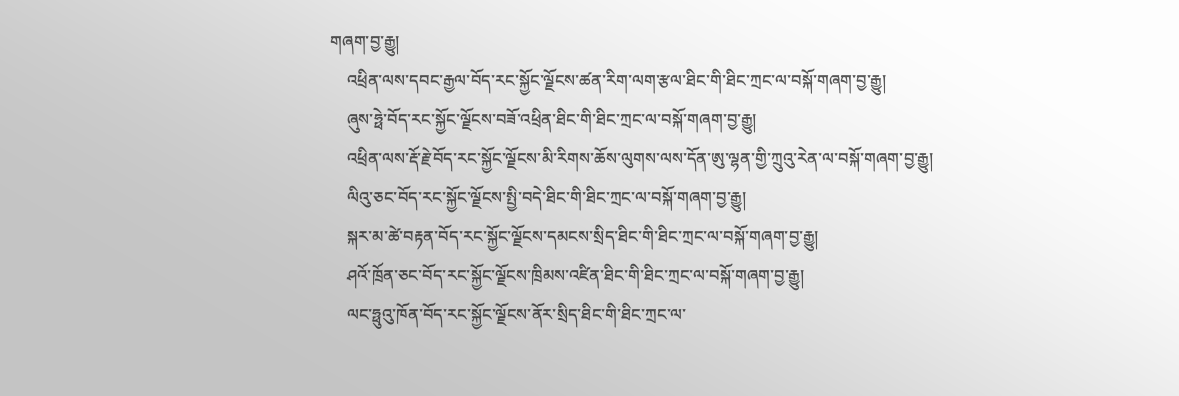གཞག་བྱ་རྒྱུ།
    འཕྲིན་ལས་དབང་རྒྱལ་བོད་རང་སྐྱོང་ལྗོངས་ཚན་རིག་ལག་རྩལ་ཐིང་གི་ཐིང་ཀྲང་ལ་བསྐོ་གཞག་བྱ་རྒྱུ།
    ཞུས་ཧྥེ་བོད་རང་སྐྱོང་ལྗོངས་བཟོ་འཕྲིན་ཐིང་གི་ཐིང་ཀྲང་ལ་བསྐོ་གཞག་བྱ་རྒྱུ།
    འཕྲིན་ལས་རྡོ་རྗེ་བོད་རང་སྐྱོང་ལྗོངས་མི་རིགས་ཆོས་ལུགས་ལས་དོན་ཨུ་ལྷན་གྱི་ཀྲུའུ་རེན་ལ་བསྐོ་གཞག་བྱ་རྒྱུ།
    ལིའུ་ཅང་བོད་རང་སྐྱོང་ལྗོངས་སྤྱི་བདེ་ཐིང་གི་ཐིང་ཀྲང་ལ་བསྐོ་གཞག་བྱ་རྒྱུ།
    སྐར་མ་ཚེ་བརྟན་བོད་རང་སྐྱོང་ལྗོངས་དམངས་སྲིད་ཐིང་གི་ཐིང་ཀྲང་ལ་བསྐོ་གཞག་བྱ་རྒྱུ།
    ཤའོ་ཁྲོན་ཅང་བོད་རང་སྐྱོང་ལྗོངས་ཁྲིམས་འཛིན་ཐིང་གི་ཐིང་ཀྲང་ལ་བསྐོ་གཞག་བྱ་རྒྱུ།
    ལང་ཧྥུའུ་ཁོན་བོད་རང་སྐྱོང་ལྗོངས་ནོར་སྲིད་ཐིང་གི་ཐིང་ཀྲང་ལ་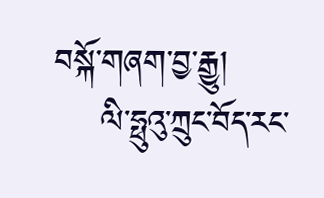བསྐོ་གཞག་བྱ་རྒྱུ།
    ལི་ཧྥུའུ་ཀྲུང་བོད་རང་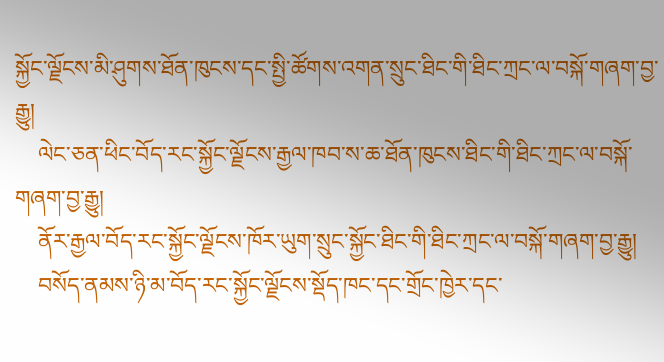སྐྱོང་ལྗོངས་མི་ཤུགས་ཐོན་ཁུངས་དང་སྤྱི་ཚོགས་འགན་སྲུང་ཐིང་གི་ཐིང་ཀྲང་ལ་བསྐོ་གཞག་བྱ་རྒྱུ།
    ལེང་ཅན་ཕིང་བོད་རང་སྐྱོང་ལྗོངས་རྒྱལ་ཁབ་ས་ཆ་ཐོན་ཁུངས་ཐིང་གི་ཐིང་ཀྲང་ལ་བསྐོ་གཞག་བྱ་རྒྱུ།
    ནོར་རྒྱལ་བོད་རང་སྐྱོང་ལྗོངས་ཁོར་ཡུག་སྲུང་སྐྱོང་ཐིང་གི་ཐིང་ཀྲང་ལ་བསྐོ་གཞག་བྱ་རྒྱུ།
    བསོད་ནམས་ཉི་མ་བོད་རང་སྐྱོང་ལྗོངས་སྡོད་ཁང་དང་གྲོང་ཁྱེར་དང་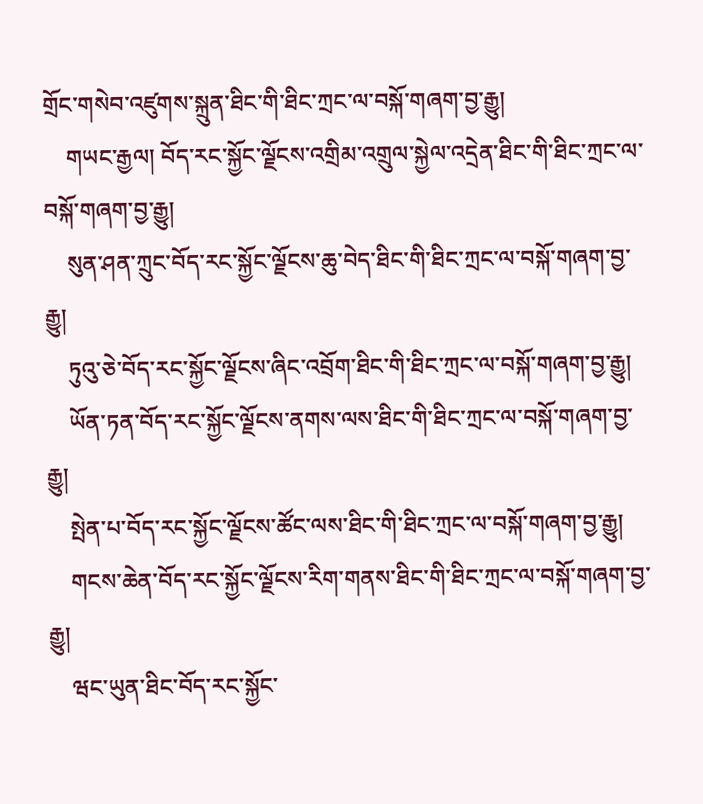གྲོང་གསེབ་འཛུགས་སྐྲུན་ཐིང་གི་ཐིང་ཀྲང་ལ་བསྐོ་གཞག་བྱ་རྒྱུ།
    གཡང་རྒྱལ། བོད་རང་སྐྱོང་ལྗོངས་འགྲིམ་འགྲུལ་སྐྱེལ་འདྲེན་ཐིང་གི་ཐིང་ཀྲང་ལ་བསྐོ་གཞག་བྱ་རྒྱུ།
    སུན་ཤན་ཀྲུང་བོད་རང་སྐྱོང་ལྗོངས་ཆུ་བེད་ཐིང་གི་ཐིང་ཀྲང་ལ་བསྐོ་གཞག་བྱ་རྒྱུ།
    ཏུའུ་ཅེ་བོད་རང་སྐྱོང་ལྗོངས་ཞིང་འབྲོག་ཐིང་གི་ཐིང་ཀྲང་ལ་བསྐོ་གཞག་བྱ་རྒྱུ།
    ཡོན་ཏན་བོད་རང་སྐྱོང་ལྗོངས་ནགས་ལས་ཐིང་གི་ཐིང་ཀྲང་ལ་བསྐོ་གཞག་བྱ་རྒྱུ།
    སྤེན་པ་བོད་རང་སྐྱོང་ལྗོངས་ཚོང་ལས་ཐིང་གི་ཐིང་ཀྲང་ལ་བསྐོ་གཞག་བྱ་རྒྱུ།
    གངས་ཆེན་བོད་རང་སྐྱོང་ལྗོངས་རིག་གནས་ཐིང་གི་ཐིང་ཀྲང་ལ་བསྐོ་གཞག་བྱ་རྒྱུ།
    ཝང་ཡུན་ཐིང་བོད་རང་སྐྱོང་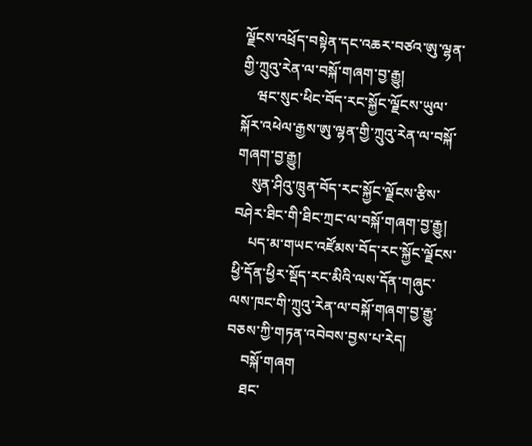ལྗོངས་འཕྲོད་བསྟེན་དང་འཆར་བཙའ་ཨུ་ལྷན་གྱི་ཀྲུའུ་རེན་ལ་བསྐོ་གཞག་བྱ་རྒྱུ།
    ཝང་སུང་ཕིང་བོད་རང་སྐྱོང་ལྗོངས་ཡུལ་སྐོར་འཕེལ་རྒྱས་ཨུ་ལྷན་གྱི་ཀྲུའུ་རེན་ལ་བསྐོ་གཞག་བྱ་རྒྱུ།
    སུན་ཤིའུ་ཁྲུན་བོད་རང་སྐྱོང་ལྗོངས་རྩིས་བཤེར་ཐིང་གི་ཐིང་ཀྲང་ལ་བསྐོ་གཞག་བྱ་རྒྱུ།
    པད་མ་གཡང་འཛོམས་བོད་རང་སྐྱོང་ལྗོངས་ཕྱི་དོན་ཕྱིར་སྡོད་རང་མིའི་ལས་དོན་གཞུང་ལས་ཁང་གི་ཀྲུའུ་རེན་ལ་བསྐོ་གཞག་བྱ་རྒྱུ་བཅས་ཀྱི་གཏན་འབེབས་བྱས་པ་རེད།
    བསྐོ་གཞག
    ཐང་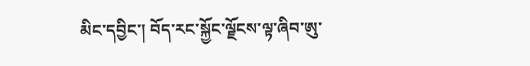མིང་དབྱིང་། བོད་རང་སྐྱོང་ལྗོངས་ལྟ་ཞིབ་ཨུ་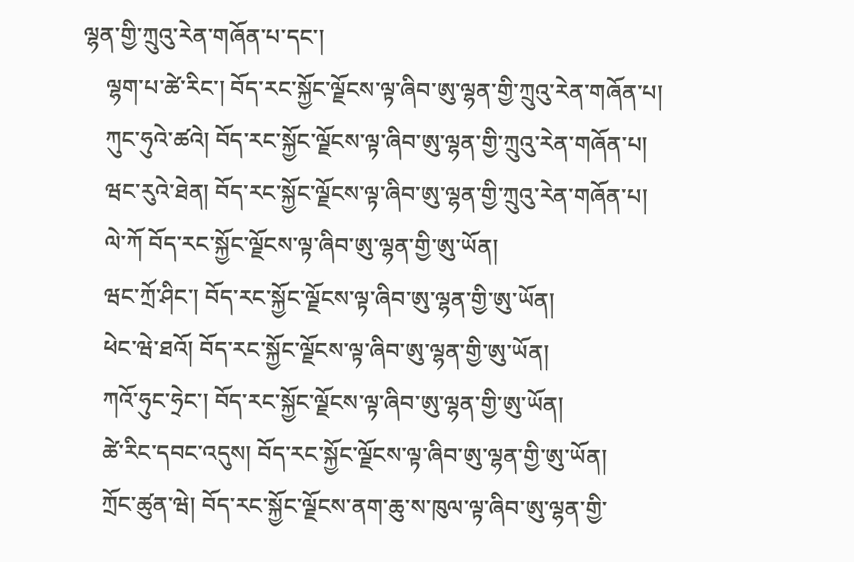ལྷན་གྱི་ཀྲུའུ་རེན་གཞོན་པ་དང་།
    ལྷག་པ་ཚེ་རིང་། བོད་རང་སྐྱོང་ལྗོངས་ལྟ་ཞིབ་ཨུ་ལྷན་གྱི་ཀྲུའུ་རེན་གཞོན་པ།
    ཀུང་ཧུའེ་ཚའེ། བོད་རང་སྐྱོང་ལྗོངས་ལྟ་ཞིབ་ཨུ་ལྷན་གྱི་ཀྲུའུ་རེན་གཞོན་པ།
    ཝང་རུའེ་ཐེན། བོད་རང་སྐྱོང་ལྗོངས་ལྟ་ཞིབ་ཨུ་ལྷན་གྱི་ཀྲུའུ་རེན་གཞོན་པ།
    ལེ་ཀོ བོད་རང་སྐྱོང་ལྗོངས་ལྟ་ཞིབ་ཨུ་ལྷན་གྱི་ཨུ་ཡོན།
    ཝང་ཀྲོ་ཤིང་། བོད་རང་སྐྱོང་ལྗོངས་ལྟ་ཞིབ་ཨུ་ལྷན་གྱི་ཨུ་ཡོན།
    ཕེང་ཝེ་ཐའོ། བོད་རང་སྐྱོང་ལྗོངས་ལྟ་ཞིབ་ཨུ་ལྷན་གྱི་ཨུ་ཡོན།
    ཀའོ་ཧུང་ཧྲེང་། བོད་རང་སྐྱོང་ལྗོངས་ལྟ་ཞིབ་ཨུ་ལྷན་གྱི་ཨུ་ཡོན།
    ཚེ་རིང་དབང་འདུས། བོད་རང་སྐྱོང་ལྗོངས་ལྟ་ཞིབ་ཨུ་ལྷན་གྱི་ཨུ་ཡོན།
    ཀྲོང་ཚུན་ཝེ། བོད་རང་སྐྱོང་ལྗོངས་ནག་ཆུ་ས་ཁུལ་ལྟ་ཞིབ་ཨུ་ལྷན་གྱི་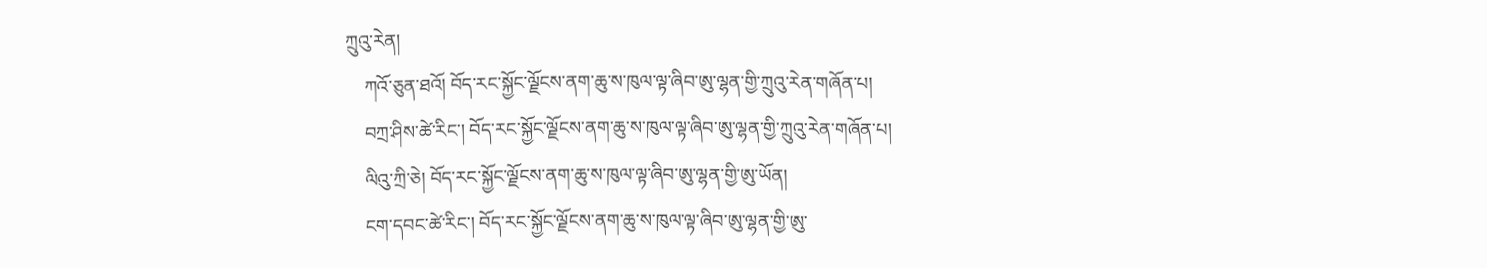ཀྲུའུ་རེན།
    ཀའོ་ཅུན་ཐའོ། བོད་རང་སྐྱོང་ལྗོངས་ནག་ཆུ་ས་ཁུལ་ལྟ་ཞིབ་ཨུ་ལྷན་གྱི་ཀྲུའུ་རེན་གཞོན་པ།
    བཀྲ་ཤིས་ཚེ་རིང་། བོད་རང་སྐྱོང་ལྗོངས་ནག་ཆུ་ས་ཁུལ་ལྟ་ཞིབ་ཨུ་ལྷན་གྱི་ཀྲུའུ་རེན་གཞོན་པ།
    ལིའུ་ཀྲི་ཅེ། བོད་རང་སྐྱོང་ལྗོངས་ནག་ཆུ་ས་ཁུལ་ལྟ་ཞིབ་ཨུ་ལྷན་གྱི་ཨུ་ཡོན།
    ངག་དབང་ཚེ་རིང་། བོད་རང་སྐྱོང་ལྗོངས་ནག་ཆུ་ས་ཁུལ་ལྟ་ཞིབ་ཨུ་ལྷན་གྱི་ཨུ་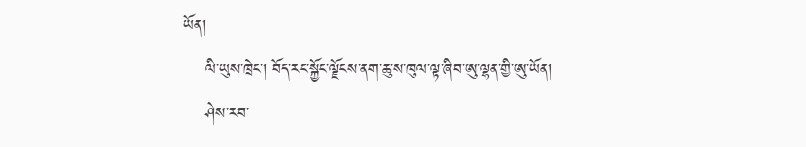ཡོན།
    ལི་ཡུས་ཁྲེང་། བོད་རང་སྐྱོང་ལྗོངས་ནག་ཆུ་ས་ཁུལ་ལྟ་ཞིབ་ཨུ་ལྷན་གྱི་ཨུ་ཡོན།
    ཤེས་རབ་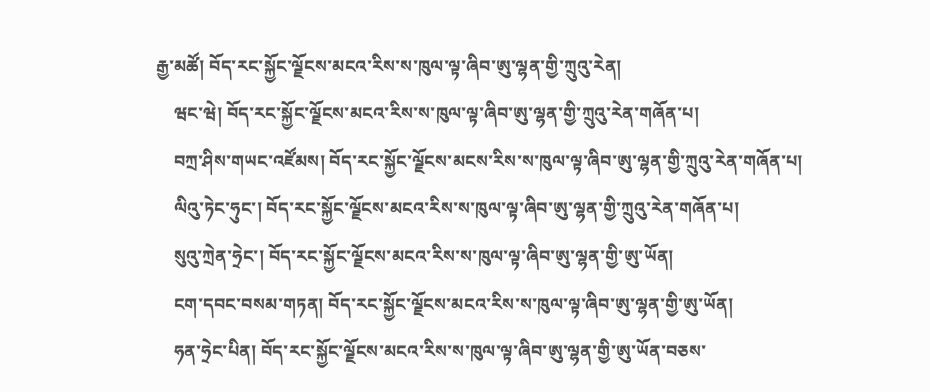རྒྱ་མཚོ། བོད་རང་སྐྱོང་ལྗོངས་མངའ་རིས་ས་ཁུལ་ལྟ་ཞིབ་ཨུ་ལྷན་གྱི་ཀྲུའུ་རེན།
    ཝང་ཝེ། བོད་རང་སྐྱོང་ལྗོངས་མངའ་རིས་ས་ཁུལ་ལྟ་ཞིབ་ཨུ་ལྷན་གྱི་ཀྲུའུ་རེན་གཞོན་པ།
    བཀྲ་ཤིས་གཡང་འཛོམས། བོད་རང་སྐྱོང་ལྗོངས་མངས་རིས་ས་ཁུལ་ལྟ་ཞིབ་ཨུ་ལྷན་གྱི་ཀྲུའུ་རེན་གཞོན་པ།
    ལིའུ་ཏེང་ཧུང་། བོད་རང་སྐྱོང་ལྗོངས་མངའ་རིས་ས་ཁུལ་ལྟ་ཞིབ་ཨུ་ལྷན་གྱི་ཀྲུའུ་རེན་གཞོན་པ།
    སུའུ་ཀྲེན་ཧྲེང་། བོད་རང་སྐྱོང་ལྗོངས་མངའ་རིས་ས་ཁུལ་ལྟ་ཞིབ་ཨུ་ལྷན་གྱི་ཨུ་ཡོན།
    ངག་དབང་བསམ་གཏན། བོད་རང་སྐྱོང་ལྗོངས་མངའ་རིས་ས་ཁུལ་ལྟ་ཞིབ་ཨུ་ལྷན་གྱི་ཨུ་ཡོན།
    ཧན་ཧྲེང་པིན། བོད་རང་སྐྱོང་ལྗོངས་མངའ་རིས་ས་ཁུལ་ལྟ་ཞིབ་ཨུ་ལྷན་གྱི་ཨུ་ཡོན་བཅས་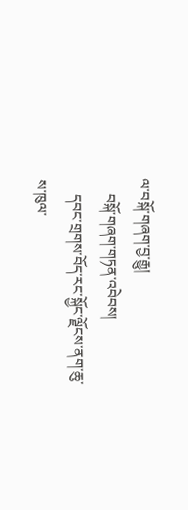ལ་བསྐོ་གཞག་བྱ་རྒྱུ།
    བསྐོ་གཞག་གཏན་འབེབས།
    དབང་གྲགས་བོད་རང་སྐྱོང་ལྗོངས་ནག་ཆུ་ས་ཁུལ་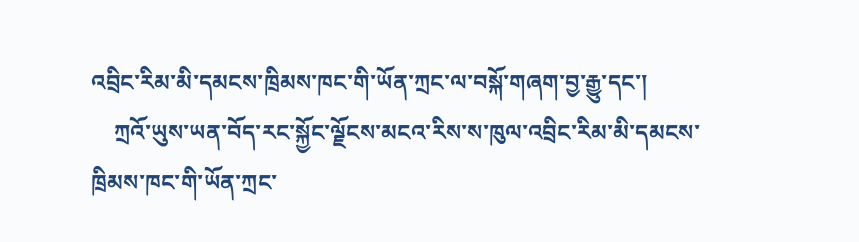འབྲིང་རིམ་མི་དམངས་ཁྲིམས་ཁང་གི་ཡོན་ཀྲང་ལ་བསྐོ་གཞག་བྱ་རྒྱུ་དང་།
    ཀྲའོ་ཡུས་ཡན་བོད་རང་སྐྱོང་ལྗོངས་མངའ་རིས་ས་ཁུལ་འབྲིང་རིམ་མི་དམངས་ཁྲིམས་ཁང་གི་ཡོན་ཀྲང་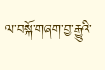ལ་བསྐོ་གཞག་བྱ་རྒྱུའི་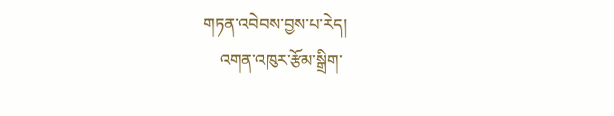གཏན་འབེབས་བྱས་པ་རེད།
    འགན་འཁུར་རྩོམ་སྒྲིག་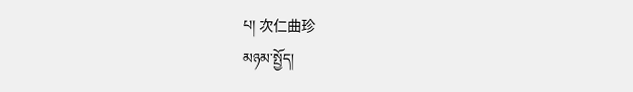པ། 次仁曲珍
མཉམ་སྤྱོད།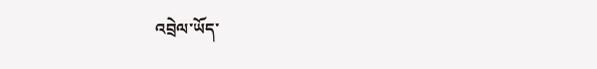འབྲེལ་ཡོད་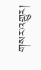གསར་འགྱུར།